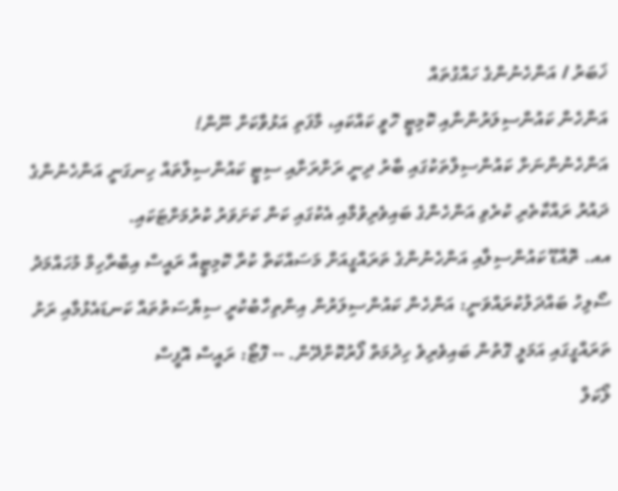ޚަބަރު / އަންހެނުންގެ ހައްގުތައް
އަންހެން ކައުންސިލަރުންނާއި ކޮމިޓީ ހޮވީ ކައްކައި، މާފަތި އަޅުވާކަށް ނޫން!
އަންހެނުންނަށް ކައުންސިލްތަކުގައި ބާރު ދިނީ ރަށްރަށާއި ސިޓީ ކައުންސިލްތައް ހިނގަނީ އަންހެނުންގެ ދައުރު ރައްކާތެރި ކުރެވި އަންހެންގެ ބައިވެރިވުމާއި އެކުގައި ކަން ކަށަވަރު ކުރުމަށްޓަކައި.
އއ. ތޮއްޑޫ ކައުންސިލާއި އަންހެނުންގެ ތަރައްގީއަށް މަސައްކަތް ކުރާ ކޮމިޓީއާ ރައީސް އިބްރާހިމް މުހައްމަދު ސޯލިހު ބައްދަލުކުރައްވަނީ: އަންހެން ކައުންސިލަރުން އިންތިހާބުކުރީ ސިޔާސަތުތައް ކަނޑައެޅުމާއި ރަށު ތަރައްގީގައި އަމަލީ ގޮތުން ބައިވެރިވެ ހިދުމަތް ފޯރުކޮށްދޭން. -- ފޮޓޯ: ރައީސް އޮފީސް
ލޯކަލް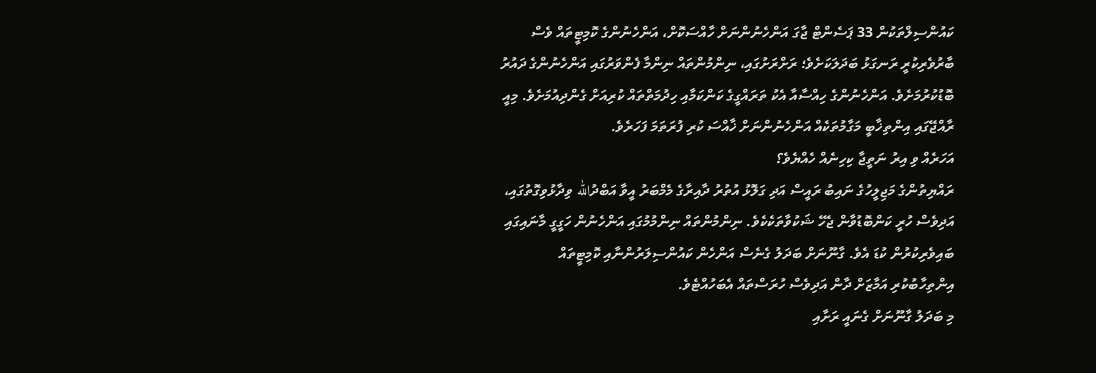ކައުންސިލްތަކުން 33 ޕަސެންޓް ޖާގަ އަންހެނުންނަށް ހާއްސަކޮށް، އަންހެނުންގެ ކޮމިޓީތައް ވެސް ބާރުވެރިކުރީ ރަނގަޅު ބަދަލަކަށެވެ؛ ރަށްރަށުގައި، ނިންމުންތައް ނިންމާ ފެންވަރުގައި އަންހެނުންގެ ދައުރު ބޮޑުކުރުމަށެވެ. އަންހެނުންގެ ހިއްސާއާ އެކު ތަރައްގީގެ ކަންކަމާއި ހިދުމަތްތައް ކުރިއަށް ގެންދިއުމަށެވެ. މިއީ ރާއްޖޭގައި އިންތިޚާބީ މަގާމުތަކެއް އަންހެނުންނަށް ޚާއްސަ ކުރި ފުރަތަމަ ފަހަރެވެ.
އަހަރެއް ވި އިރު ނަތީޖާ ކިހިނެއް ހެއްޔެވެ؟
ރައްޔިތުންގެ މަޖިލީހުގެ ނައިބު ރައީސް އަދި ގަލޮޅު އުތުރު ދާއިރާގެ މެމްބަރު އީވާ އަބްދުالله ވިދާޅުވިގޮތުގައި، އަދިވެސް ހުރީ ކަންބޮޑުވާން ޖެހޭ ޝަކުވާތަކެކެވެ. ނިންމުންތައް ނިންމުމުގައި އަންހެނުން ހަގީގީ މާނައިގައި ބައިވެރިކުރުން ކުޑަ އެވެ. ގާނޫނަށް ބަދަލު ގެނެސް އަންހެން ކައުންސިލަރުންނާއި ކޮމިޓީތައް އިންތިހާބުކުރި އަމާޒަށް ދާން އަދިވެސް ހުރަސްތައް އެބަހުއްޓެވެ.
މި ބަދަލު ގާނޫނަށް ގެނައީ ރަށާއި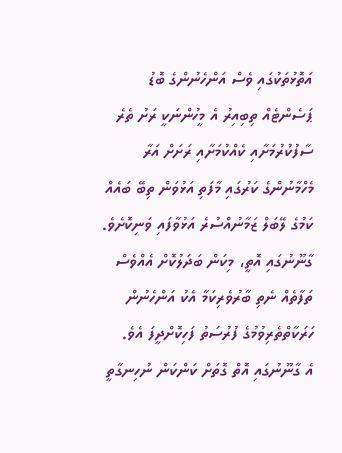އަތޮޅުތަކުގައި ވެސް އަންހެނުންގެ ބޮޑު ޕަސެންޓެއް ތިބިއިރު އެ މީހުންނަކީ ރަށު ތެރެ ސާފުކުރުމަށާއި ކެއްކުމަށާއި ރަށަށް އަރާ މެހްމާނުންގެ ކަރުގައި މާފަތި އަޅުވަން ތިބޭ ބައެއް ކަމުގެ ލޭބަލް ޒަމާނުއްސުރެ އަޅުވާފައި ވަނިކޮށެވެ. ގާނޫނުގައި އޮތީ، މިކަން ބަދަލުކޮށް އެއްވެސް ތަފާތެއް ނެތި ބާރުވެރިކަމާ އެކު އަންހެނުން ހަރަކާތްތެރިވުމުގެ ފުރުސަތު ފަހިކޮށްދީފަ އެވެ.
އެ ގާނޫނުގައި އޮތް ގޮތަށް ކަންކަން ނުހިނގާތީ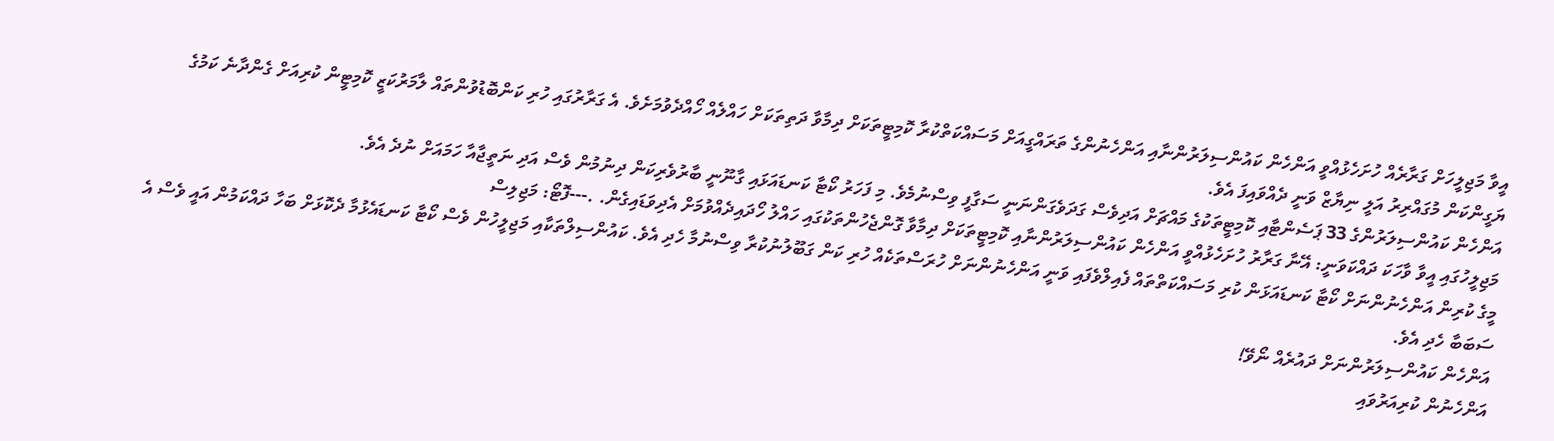އީވާ މަޖިލީހަށް ގަރާރެއް ހުށަހެޅުއްވީ އަންހެން ކައުންސިލަރުންނާއި އަންހެނުންގެ ތަރައްގީއަށް މަސައްކަތްކުރާ ކޮމިޓީތަކަށް ދިމާވާ ދަތިތަކަށް ހައްލެއް ހޯއްދެވުމަށެވެ. އެ ގަރާރުގައި ހުރި ކަންބޮޑުވުންތައް ލާމަރުކަޒީ ކޮމިޓީން ކުރިއަށް ގެންދާނެ ކަމުގެ ޔަގީންކަން މުގައްރިރު އަލީ ނިޔާޒް ވަނީ ދެއްވައިފަ އެވެ.
އަންހެން ކައުންސިލަރުންގެ 33 ޕަސެންޓާއި ކޮމިޓީތަކުގެ މައްޗަށް އަދިވެސް ގަދަވެގަންނަނީ ސަގާފީ ވިސްނުމެވެ. މި ފަހަރު ކޯޓާ ކަނޑައަޅައި ގާނޫނީ ބާރުވެރިކަން ދިނުމުން ވެސް އަދި ނަތީޖާއާ ހަމައަށް ނުދެ އެވެ.
މަޖިލީހުގައި އީވާ ވާހަކަ ދައްކަވަނީ: އޭނާ ގަރާރު ހުށަހެޅުއްވީ އަންހެން ކައުންސިލަރުންނާއި ކޮމިޓީތަކަށް ދިމާވާ ގޮންޖެހުންތަކުގައި ހައްލު ހޯދައިދެއްވުމަށް އެދިވަޑައިގެން. .---ފޮޓޯ: މަޖިލިސް
މީގެ ކުރިން އަންހެނުންނަށް ކޯޓާ ކަނޑައަޅަން ކުރި މަސައްކަތްތައް ފެއިލްވެފައި ވަނީ އަންހެނުންނަށް ހުރަސްތަކެއް ހުރި ކަން ގަބޫލުނުކުރާ ވިސްނުމާ ހެދި އެވެ. ކައުންސިލްތަކާއި މަޖިލީހުން ވެސް ކޯޓާ ކަނޑައެޅުމާ ދެކޮޅަށް ބަހާ ދައްކަމުން އައީ ވެސް އެ ސަބަބާ ހެދި އެވެ.
އަންހެން ކައުންސިލަރުންނަށް ދައުރެއް ނޯވޭ!
އަންހެނުން ކުރިއަރުވައި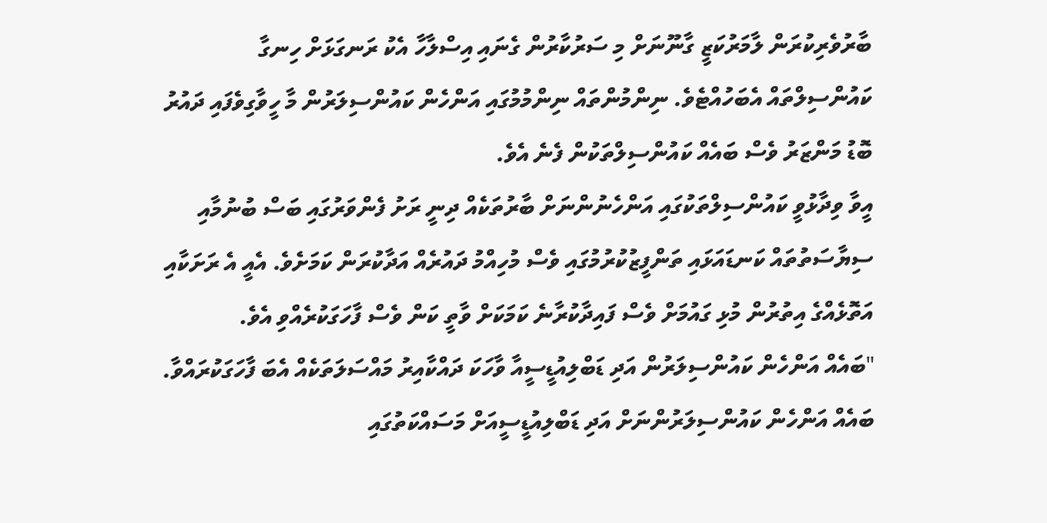ބާރުވެރިކުރަން ލާމަރުކަޒީ ގާނޫނަށް މި ސަރުކާރުން ގެނައި އިސްލާހާ އެކު ރަނގަޅަށް ހިނގާ ކައުންސިލްތައް އެބަހުއްޓެވެ. ނިންމުންތައް ނިންމުމުގައި އަންހެން ކައުންސިލަރުން މާ ހީވާގިވެފައި ދައުރު ބޮޑު މަންޒަރު ވެސް ބައެއް ކައުންސިލްތަކުން ފެނެ އެވެ.
އީވާ ވިދާޅުވީ ކައުންސިލްތަކުގައި އަންހެނުންނަށް ބާރުތަކެއް ދިނީ ރަށު ފެންވަރުގައި ބަސް ބުނުމާއި ސިޔާސަތުތައް ކަނޑައަޅައި ތަންފީޒުކުރުމުގައި ވެސް މުހިއްމު ދައުރެއް އަދާކުރަން ކަމަށެވެ. އެއީ އެ ރަށަކާއި އަތޮޅެއްގެ އިތުރުން މުޅި ގައުމަށް ވެސް ފައިދާކުރާނެ ކަމަކަށް ވާތީ ކަން ވެސް ފާހަގަކުރެއްވި އެވެ.
"ބައެއް އަންހެން ކައުންސިލަރުން އަދި ޑަބްލިއުޑީސީއާ ވާހަކަ ދައްކާއިރު މައްސަލަތަކެއް އެބަ ފާހަގަކުރައްވާ. ބައެއް އަންހެން ކައުންސިލަރުންނަށް އަދި ޑަބްލިއުޑީސީއަށް މަސައްކަތުގައި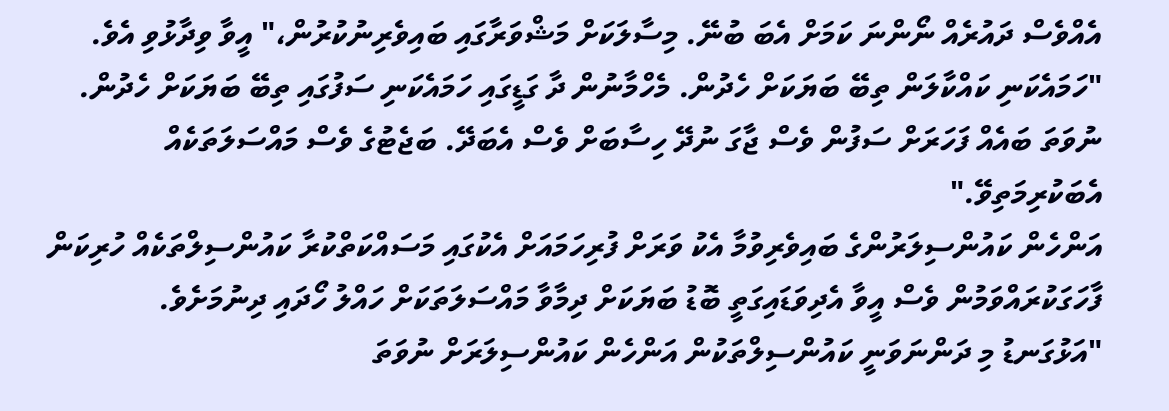އެއްވެސް ދައުރެއް ނޯންނަ ކަމަށް އެބަ ބުނޭ. މިސާލަކަށް މަޝްވަރާގައި ބައިވެރިނުކުރުން،" އީވާ ވިދާޅުވި އެވެ.
"ހަމައެކަނި ކައްކާލަން ތިބޭ ބަޔަކަށް ހެދުން. މެހްމާނުން ދާ ގަޑީގައި ހަމައެކަނި ސަފުގައި ތިބޭ ބަޔަކަށް ހެދުން. ނުވަތަ ބައެއް ފަހަރަށް ސަފުން ވެސް ޖާގަ ނުދޭ ހިސާބަށް ވެސް އެބަދޭ. ބަޖެޓުގެ ވެސް މައްސަލަތަކެއް އެބަކުރިމަތިވޭ."
އަންހެން ކައުންސިލަރުންގެ ބައިވެރިވުމާ އެކު ވަރަށް ފުރިހަމައަށް އެކުގައި މަސައްކަތްކުރާ ކައުންސިލްތަކެއް ހުރިކަން ފާހަގަކުރައްވަމުން ވެސް އީވާ އެދިވަޑައިގަތީ ބޮޑު ބަޔަކަށް ދިމާވާ މައްސަލަތަކަށް ހައްލު ހޯދައި ދިނުމަށެވެ.
"އަޅުގަނޑު މި ދަންނަވަނީ ކައުންސިލްތަކުން އަންހެން ކައުންސިލަރަށް ނުވަތަ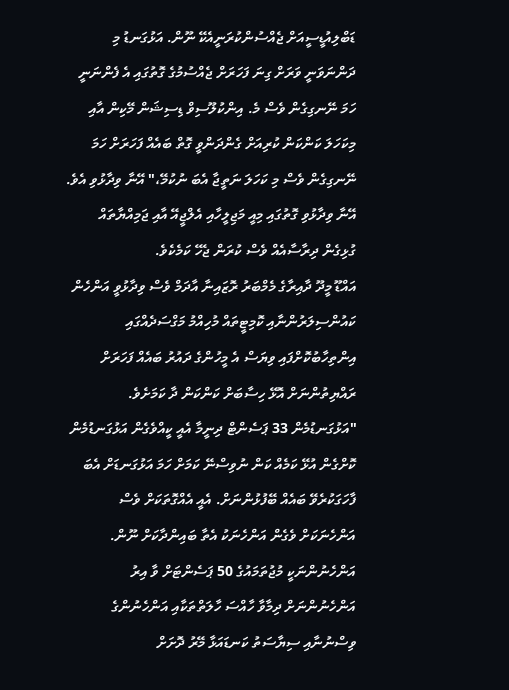ޑަބްލިއުޑީސީއަށް ޖެއްސުންކުރަނީއެކޭ ނޫން. އަޅުގަނޑު މި ދަންނަވަނީ ވަރަށް ގިނަ ފަހަރަށް ޖެއްސުމުގެ ގޮތުގައި އެ ފެންނަނީ ހަމަ ނޭނގިގެން ވެސް މެ. އިންކުލޫސިވް ޑިސިޝަން މޭކިން އާއި މިކަހަލަ ކަންކަން ކުރިއަށް ގެންދަންވީ ގޮތް ބައެއް ފަހަރަށް ހަމަ ނޭނގިގެން ވެސް މި ކަހަލަ ނަތީޖާ އެބަ ނުކުމޭ،" އޭނާ ވިދާޅުވި އެވެ.
އޭނާ ވިދާޅުވި ގޮތުގައި މިއީ މަޖިލީހާއި އެލްޖީއޭ އާއި ޖަމިއްޔާތައް ގުޅިގެން ދިރާސާއެއް ވެސް ކުރަން ޖެހޭ ކަމެކެވެ.
އައްޑޫ މީދޫ ދާއިރާގެ މެމްބަރު ރޮޒައިނާ އާދަމް ވެސް ވިދާޅުވީ އަންހެން ކައުންސިލަރުންނާއި ކޮމިޓީތައް މުހިއްމު މަގްސަދެއްގައި އިންތިހާބުކޮށްފައި ވިޔަސް އެ މީހުންގެ ދައުރު ބައެއް ފަހަރަށް ރައްޔިތުންނަށް އޮޅޭ ހިސާބަށް ކަންކަން ދާ ކަމަށެވެ.
"އަޅުގަނޑުމެން 33 ޕަސެންޓް ދިނީމާ އެއީ ކީއްވެގެން އަޅުގަނޑުމެން ކޮށްގެން އުޅޭ ކަމެއް ކަން ނުވިސްނޭ ކަމަށް ހަމަ އަޅުގަނޑަށް އެބަ ފާހަގަކުރެވޭ ބައެއް ބޭފުޅުންނަށް. އެއީ އެއްގޮތަކަށް ވެސް އަންހެނަކަށް ވެގެން އަންހެނަކު އެތާ ބައިންދާކަށް ނޫން. އަންހެނުންނަކީ މުޖުތަމައުގެ 50 ޕަސެންޓަށް ވާ އިރު އަންހެނުންނަށް ދިމާވާ ހާއްސަ ހާލަތްތަކާއި އަންހެނުންގެ ވިސްނުނާއި ސިޔާސަތު ކަނޑައަޅާ މޭރު ދޮށަށް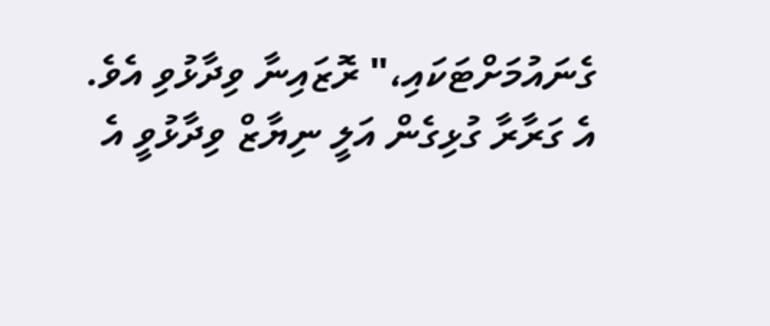ގެނައުމަށްޓަކައި،" ރޮޒައިނާ ވިދާޅުވި އެވެ.
އެ ގަރާރާ ގުޅިގެން އަލީ ނިޔާޒް ވިދާޅުވީ އެ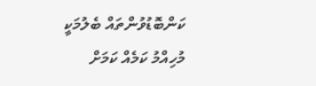ކަންބޮޑުވުންތައް ބެލުމަކީ މުހިއްމު ކަމެއް ކަމަށް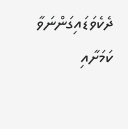ދެކެވަޑައިގަންނަވާ ކަމަށާއި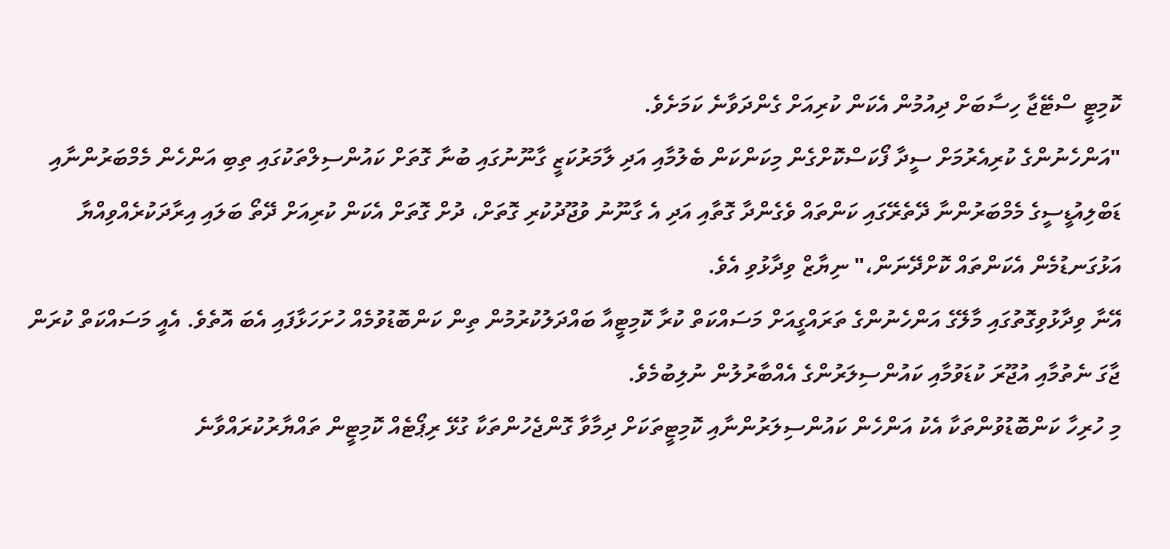ކޮމިޓީ ސްޓޭޖާ ހިސާބަށް ދިއުމުން އެކަން ކުރިއަށް ގެންދަވާނެ ކަމަށެވެ.
"އަންހެނުންގެ ކުރިއެރުމަށް ސީދާ ފޯކަސްކޮށްގެން މިކަންކަން ބެލުމާއި އަދި ލާމަރުކަޒީ ގާނޫނުގައި ބުނާ ގޮތަށް ކައުންސިލްތަކުގައި ތިބި އަންހެން މެމްބަރުންނާއި ޑަބްލިއުޑީސީގެ މެމްބަރުންނާ ދޭތެރޭގައި ކަންތައް ވެގެންދާ ގޮތާއި އަދި އެ ގާނޫނު ވުޖޫދުކުރި ގޮތަށް، ދުށް ގޮތަށް އެކަން ކުރިއަށް ދޭތޯ ބަލައި އިރާދަކުރެއްވިއްޔާ އަޅުގަނޑުމެން އެކަންތައް ކޮށްދޭނަން،" ނިޔާޒް ވިދާޅުވި އެވެ.
އޭނާ ވިދާޅުވިގޮތުގައި މާލޭގެ އަންހެނުންގެ ތަރައްގީއަށް މަސައްކަތް ކުރާ ކޮމިޓީއާ ބައްދަލުކުރުމުން ތިން ކަންބޮޑުވުމެއް ހުށަހަޅާފައި އެބަ އޮތެވެ. އެއީ މަސައްކަތް ކުރަން ޖާގަ ނެތުމާއި އުޖޫރަ ކުޑަވުމާއި ކައުންސިލަރުންގެ އެއްބާރުލުން ނުލިބުމެވެ.
މި ހުރިހާ ކަންބޮޑުވުންތަކާ އެކު އަންހެން ކައުންސިލަރުންނާއި ކޮމިޓީތަކަށް ދިމާވާ ގޮންޖެހުންތަކާ ގުޅޭ ރިޕޯޓެއް ކޮމިޓީން ތައްޔާރުކުރައްވާނެ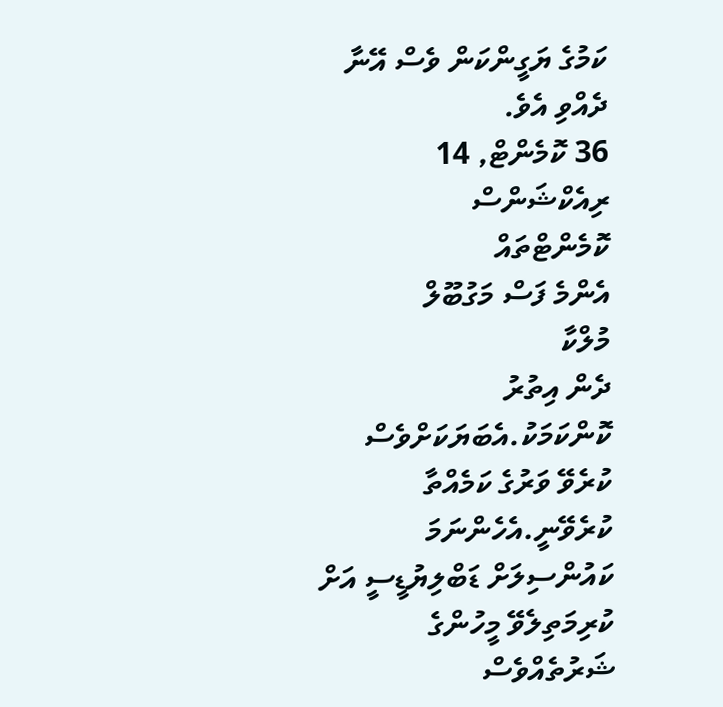ކަމުގެ ޔަގީންކަން ވެސް އޭނާ ދެއްވި އެވެ.
36 ކޮމެންޓް, 14 ރިއެކްޝަންސް
ކޮމެންޓްތައް
އެންމެ ފަސް މަގުބޫލް
މުލްކާ
ދެން އިތުރު ކޮންކަމަކު.އެބަޔަކަށްވެސް ކުރެވޭ ވަރުގެ ކަމެއްތާ ކުރެވޭނީ.އެހެންނަމަ ކައުންސިލަށް ޑަބްލިޔުޑީސީ އަށް ކުރިމަތިލެވޭ މީހުންގެ ޝަރުތެއްވެސް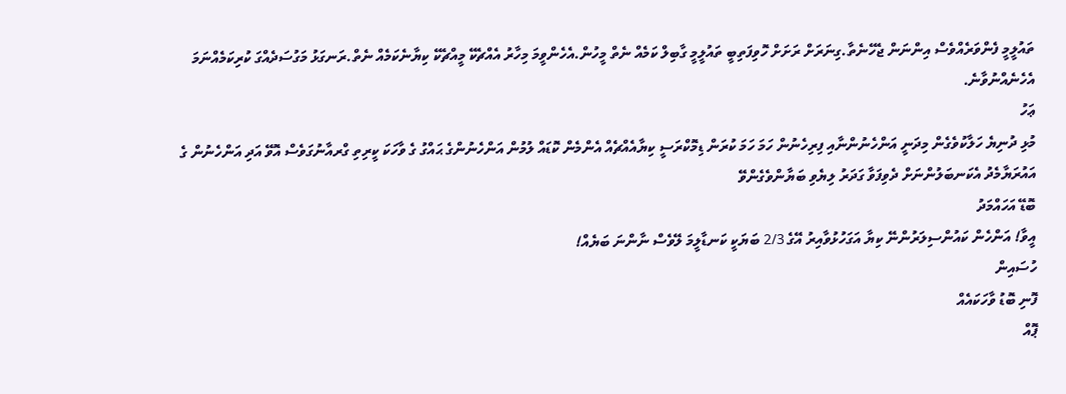ތައުލީމީ ފެންވަރެއްވެސް އިންނަން ޖެހޭނެތާ.ގިނަރަށް ރަށަށް ހޮވިފަތިބީ ތައުލީމީ ގާބިލް ކަމެއް ނެތް މީހުން.އެހެންވީމަ މިހާރު އެއްޗެކޭ މީއްޗެކޭ ކިޔާނެކަމެއް ނެތް.ރަނގަޅު މަގުސަދެއްގަ ކުރިކަމެއްނަމަ އެހެނެއްނުވާނެ.
ޢަހު
މުޅި ދުނިޔެ ހަލާކުވެގެން މިދަނީ އަންހެނުންނާއި ފިރިހެނުން ހަމަ ހަމަ ކުރަން ޑިމޮކްރަސީ ކިޔާއެއްޗެއް އެންމެން ކޮޑައް ލުމުން އަންހެނުންގެ ޙައްގު ގެ ވާހަކަ ކީރިތި ގްރއާނުގަވެސް އޮވޭ އަދި އަންހެނުން ގެ އައުރަޔާމެދު އެކަނބަލުންނަށް ދެވިފަވާ ގަދަރު ލިޔެވި ބަޔާންވެގެންވޭ
ބޮޑޭ އަހައްމަދު
އީވާ! އަންހެން ކައުންސިލަރުންނޭ ކިޔާ އަގަހުޅުވާއިރު އޭގެ 2/3 ބަޔަކީ ކަނޑާލީމަ ލޭވެސް ނާންނަ ބަޔެއް!
ހުސައިން
ފޮނި ބޮޑު ވާހަކައެއް
ޕޮއް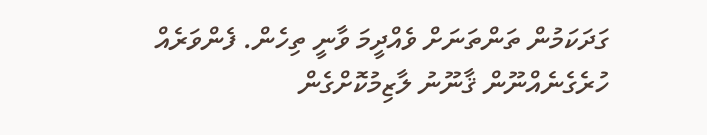ގަދަކަމުން ތަންތަނަށް ވެއްދީމަ ވާނީ ތިހެން. ފެންވަރެއް ހުރެގެނެއްނޫން ޤާނޫނު ލާޒިމުކޮށްގެން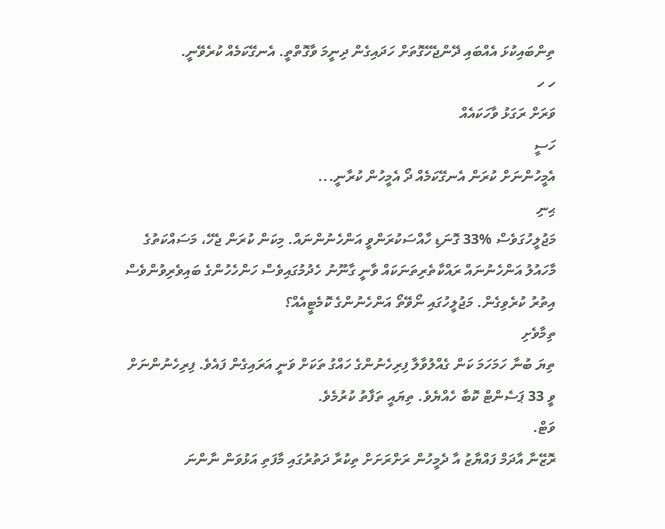ތިންބައިކުޅަ އެއްބައި ދޭންޖެހޭގޮތަށް ހަދައިގެން ދިނީމަ ވާގޮތްތީ. އެނގޭކަމެއް ކުރެވޭނީ.
ހ ހ
ވަރަށް ރަގަޅު ވާހަކައެއް
ހަސީ
އެމީހުންނަށް ކުރަން އެނގޭކަމެއް ދޯ އެމީހުން ކުރާނީ...
ޙިނި
މަޖުލީހުގަވެސް %33 ގޮނަޑި ހާއްސަކުރަންވީ އަންހެނުންނައް. މިކަން ކުރަން ޖެހޭ، މަސައްކަތުގެ މާހައުލު އަންހެނުނައް ރައްކާތެރިތަނަކައް ވާނީ ގާނޫނު ހެދުމުގައިވެސް ހަންހެހުންގެ ބައިވެރިވުންވެސް އިތުރު ކުރެވިގެން. މަޖުލީހުގައި ނޯވޭތޯ އަންހެނުންގެ ކޮމެޓީއެއް؟
ތިމާވެށި
ތިޔަ ބުނާ ހަމަހަމަ ކަން ގެއްލުވާލާ ފިރިހެނުންގެ ހައްގު ތަކަށް ވަނީ އަރައިގެން ފައެވެ. ފިރިހެނުންނަށް ވީ 33 ޕަސެންޓް ކޮބާ ހެއްޔެވެ. ތިޔައީ ތަފާތު ކުރުމެވެ.
ވަޓް.
ރޮޒޭނާ އާދަމް ފައްޔާޒު އާ ދެމީހުން ރަށްރަށަށް ތިކުރާ ދަތުރުގައި މާފަތި އަޅުވަން ނާންނަ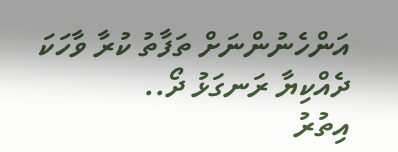އަންހެނުންނަށް ތަފާތު ކުރާ ވާހަކަ ދެއްކިޔާ ރަނގަޅު ދޯ..
އިތުރު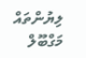ލިޔުންތައް
މަގްބޫލް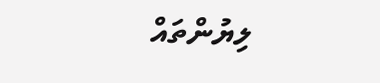ލިޔުންތައް